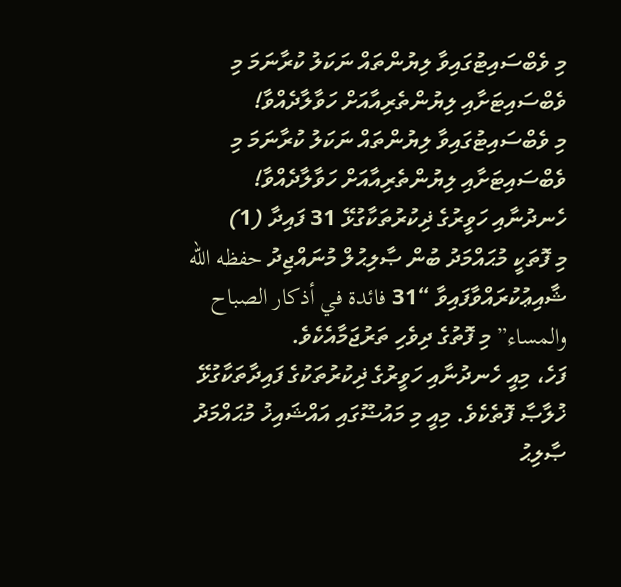މި ވެބްސައިޓުގައިވާ ލިޔުންތައް ނަކަލު ކުރާނަމަ މި ވެބްސައިޓަށާއި ލިޔުންތެރިއާއަށް ހަވާލާދެއްވާ!
މި ވެބްސައިޓުގައިވާ ލިޔުންތައް ނަކަލު ކުރާނަމަ މި ވެބްސައިޓަށާއި ލިޔުންތެރިއާއަށް ހަވާލާދެއްވާ!
ހެނދުނާއި ހަވީރުގެ ޛިކުރުތަކާގުޅޭ 31 ފައިދާ (1)
މި ފޮތަކީ މުޙައްމަދު ބުން ޞާލިޙުލް މުނައްޖިދު حفظه الله ޝާއިޢުކުރައްވާފައިވާ “31 فائدة في أذكار الصباح والمساء” މި ފޮތުގެ ދިވެހި ތަރުޖަމާއެކެވެ.
ފަހެ، މިއީ ހެނދުނާއި ހަވީރުގެ ޛިކުރުތަކުގެ ފައިދާތަކާގުޅޭ ޚުލާޞާ ފޮތެކެވެ. މިއީ މި މައުޟޫގައި އައްޝައިޚު މުޙައްމަދު ޞާލިޙު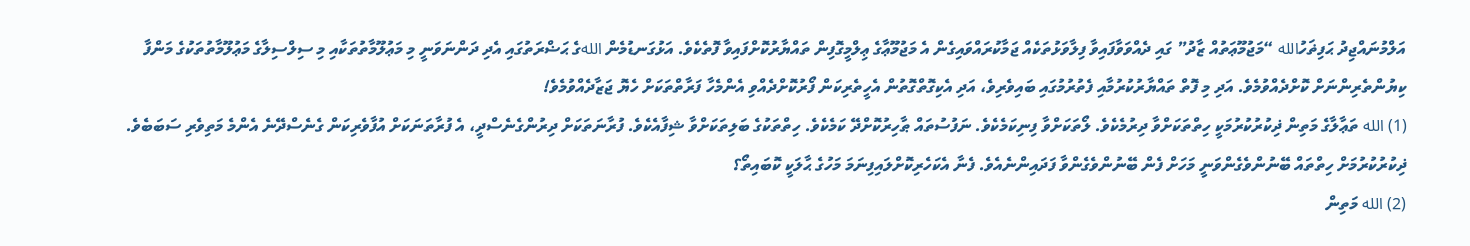އަލްމުނައްޖިދު ޙަފިޡަހުالله “މަޖުމޫޢަތުއް ޒާދު” ގައި ދެއްވަވާފައިވާ ފިލާވަޅުތަކެއް ޖަމާކުރައްވައިގެން އެ މަޖުމޫޢާގެ ޢިލްމީގޮފިން ތައްޔާރުކޮށްފައިވާ ފޮތެކެވެ. އަޅުގަނޑުމެން اللهގެ ޙަޟްރަތުގައި އެދި ދަންނަވަނީ މި މަޢުލޫމާތުތަކާއި މި ސިލްސިލާގެ މަޢުލޫމާތުތަކުގެ މަންފާ ކިޔުންތެރިންނަށް ކޮށްދެއްވުމެވެ. އަދި މި ފޮތް ތައްޔާރުކުރުމާއި ފެތުރުމުގައި ބައިވެރިވެ، އަދި އެކިގޮތްގޮތުން އެހީތެރިކަން ފޯރުކޮށްދެއްވި އެންމެހާ ފަރާތްތަކަށް ހެޔޮ ޖަޒާދެއްވުމެވެ!
(1) الله ތަޢާލާގެ މަތިން ޛިކުރުކުރުމަކީ ހިތްތަކަށްވާ ދިރުމެކެވެ. ލޯތަކަށްވާ ފިނިކަމެކެވެ. ނަފުސުތައް ޠާހިރުކޮށްދޭ ކަމެކެވެ. ހިތްތަކުގެ ބަލިތަކަށްވާ ޝިފާއެކެވެ. ފުރާނަތަކަށް ދިރުންގެނެސްދީ، އެ ފުރާތަނަކަށް އުފާވެރިކަން ގެނެސްދޭނެ އެންމެ މަތިވެރި ސަބަބެވެ. ޛިކުރުކުރުމަށް ހިތްތައް ބޭނުންވެގެންވަނީ މަހަށް ފެން ބޭނުންވެގެންވާ ފަދައިންނެއެވެ. ފެނާ އެކަހެރިކޮށްލައިފިނަމަ މަހުގެ ޙާލަކީ ކޮބައިތޯ؟
(2) الله މަތިން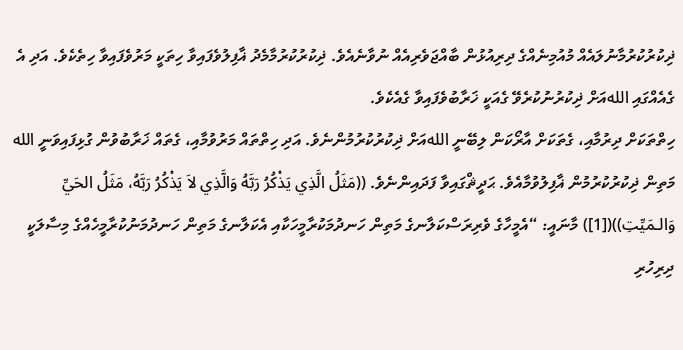ޛިކުރުކުރުމާނުލައެއް މުއުމިނެއްގެ ދިރިއުޅުން ބާއްޖަވެރިއެއް ނުވާނެއެވެ. ޛިކުރުކުރުމާމެދު ޣާފިލުވެފައިވާ ހިތަކީ މަރުވެފައިވާ ހިތެކެވެ. އަދި އެ ގެއެއްގައި اللهއަށް ޛިކުރުނުކުރެވޭ ގެއަކީ ޚަރާބުވެފައިވާ ގެއެކެވެ.
ހިތްތަކަށް ދިރުމާއި، ގެތަކަށް އާރޯކަން ލިބޭނީ اللهއަށް ޛިކުރުކުރުމުންނެވެ. އަދި ހިތްތައް މަރުވުމާއި، ގެތައް ޚަރާބުވުން ގުޅިފައިވަނީ الله މަތިން ޛިކުރުކުރުމުން ޣާފިލުވުމާއެވެ. ޙަދީޘްގައިވާ ފަދައިންނެވެ. ((مَثَلُ الَّذِي يَذْكُرُ رَبَّهُ وَالَّذِي لاَ يَذْكُرُ رَبَّهُ، مَثَلُ الحَيِّ وَالـمَيِّتِ))([1]) މާނައީ: “އެމީހާގެ ވެރިރަސްކަލާނގެ މަތިން ހަނދުމަކުރާމީހަކާއި އެކަލާނގެ މަތިން ހަނދުމަނުކުރާމީހެއްގެ މިސާލަކީ ދިރިހުރި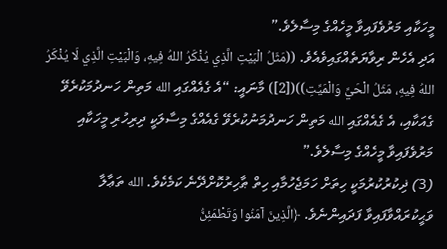މީހަކާއި މަރުވެފައިވާ މީހެއްގެ މިސާލެވެ.”
އަދި އެހެން ރިވާޔަތެއްގައިވެއެވެ. ((مَثَلُ الْبَيْتِ الَّذِي يُذْكَرُ اللهُ فِيهِ، وَالْبَيْتِ الَّذِي لَا يُذْكَرُ اللهُ فِيهِ، مَثَلُ الْحَيِّ وَالْمَيِّتِ))([2]) މާނައީ: “އެ ގެއެއްގައި الله މަތިން ހަނދުމަކުރެވޭ ގެއަކާއި، އެ ގެއެއްގައި الله މަތިން ހަނދުމަނުކުރެވޭ ގެއެއްގެ މިސާލަކީ ދިރިހުރި މީހަކާއި މަރުވެފައިވާ މީހެއްގެ މިސާލެވެ.”
(3) ޛިކުރުކުރުމަކީ ހިތަށް ހަމަޖެހުމާއި ހިތް ޠާހިރުކޮށްދޭނެ ކަމެކެވެ. الله ތަޢާލާ ވަޙީކުރައްވާފައިވާ ފަދައިންނެވެ. ﴿الَّذِينَ آمَنُوا وَتَطْمَئِنُّ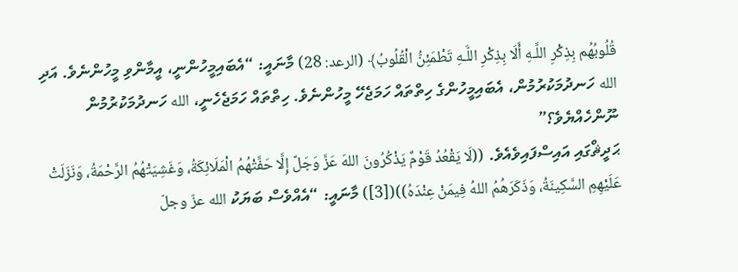قُلُوبُهُم بِذِكْرِ اللَّـهِ أَلَا بِذِكْرِ اللَّـهِ تَطْمَئِنُّ الْقُلُوبُ﴾ (الرعد: 28) މާނައީ: “އެބައިމީހުންނީ، އީމާންވި މީހުންނެވެ. އަދި الله ހަނދުމަކުރުމުން، އެބައިމީހުންގެ ހިތްތައް ހަމަޖެހޭ މީހުންނެވެ. ހިތްތައް ހަމަޖެހެނީ، الله ހަނދުމަކުރުމުން ނޫންހެއްޔެވެ؟”
ޙަދީޘްގައި އައިސްފައިވެއެވެ. ((لَا يَقْعُدُ قَوْمٌ يَذْكُرُونَ اللهَ عَزَّ وَجَلَّ إِلَّا حَفَّتْهُمُ الْمَلَائِكَةُ، وَغَشِيَتْهُمُ الرَّحْمَةُ، وَنَزَلَتْ عَلَيْهِمِ السَّكِينَةُ، وَذَكَرَهُمُ اللهُ فِيمَنْ عِنْدَهُ))([3]) މާނައީ: “އެއްވެސް ބަޔަކު الله عزّ وجلّ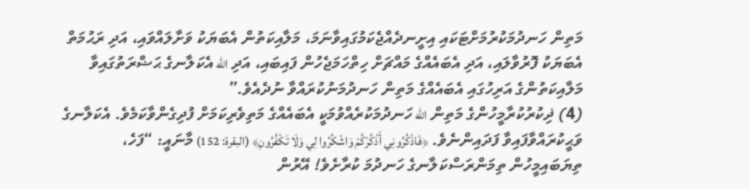މަތިން ހަނދުމަކުރުމަށްޓަކައި އިށީނދެއްޖެކަމުގައިވާނަމަ، މަލާއިކަތުން އެބަޔަކު ވަށާލައްވައި، އަދި ރަޙުމަތް އެބަޔަކު ފޮރުވާލައި، އަދި އެބައެއްގެ މައްޗަށް ހިތްހަމަޖެހުން ފައިބައި، އަދި الله އެކަލާނގެ ޙަޟްރަތުގައިވާ މަލާއިކަތުންގެ އަރިހުގައި އެބައެއްގެ މަތިން ހަނދުމަނުކުރައްވާ ނުދެއެވެ.”
(4) ޛިކުރުކުރާމީހުންގެ މަތިން الله ހަނދުމަކުރެއްވުމަކީ އެބައެއްގެ މަތިވެރިކަމަށް ފުދިގެންވާކަމެވެ. އެކަލާނގެ ވަޙީކުރައްވާފައިވާ ފަދައިންނެވެ. ﴿فَاذْكُرُونِي أَذْكُرْكُمْ وَاشْكُرُوا لِي وَلَا تَكْفُرُونِ﴾ (البقرة: 152) މާނައީ: “ފަހެ، ތިޔަބައިމީހުން ތިމަންރަސްކަލާނގެ ހަނދުމަ ކުރާށެވެ! އޭރުން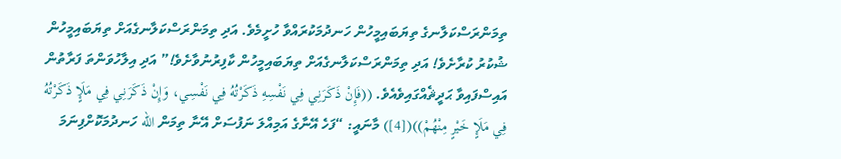ތިމަންރަސްކަލާނގެ ތިޔަބައިމީހުން ހަނދުމަކުރައްވާ ހުށީމެވެ. އަދި ތިމަންރަސްކަލާނގެއަށް ތިޔަބައިމީހުން ޝުކުރު ކުރާށެވެ! އަދި ތިމަންރަސްކަލާނގެއަށް ތިޔަބައިމީހުން ކާފިރުނުވާށެވެ!” އަދި އިލާހުވަންތަ ފަރާތުން އައިސްފައިވާ ޙަދީޘެއްގައިވެއެވެ. ((فَإِنْ ذَكَرَنِي فِي نَفْسِهِ ذَكَرْتُهُ فِي نَفْسِي، وَإِنْ ذَكَرَنِي فِي مَلَإٍ ذَكَرْتُهُ فِي مَلَإٍ خَيْرٍ مِنْهُمْ))([4]) މާނައީ: “ފަހެ އޭނާގެ އަމިއްލަ ނަފުސަށް އޭނާ ތިމަން الله ހަނދުމަކޮށްފިނަމަ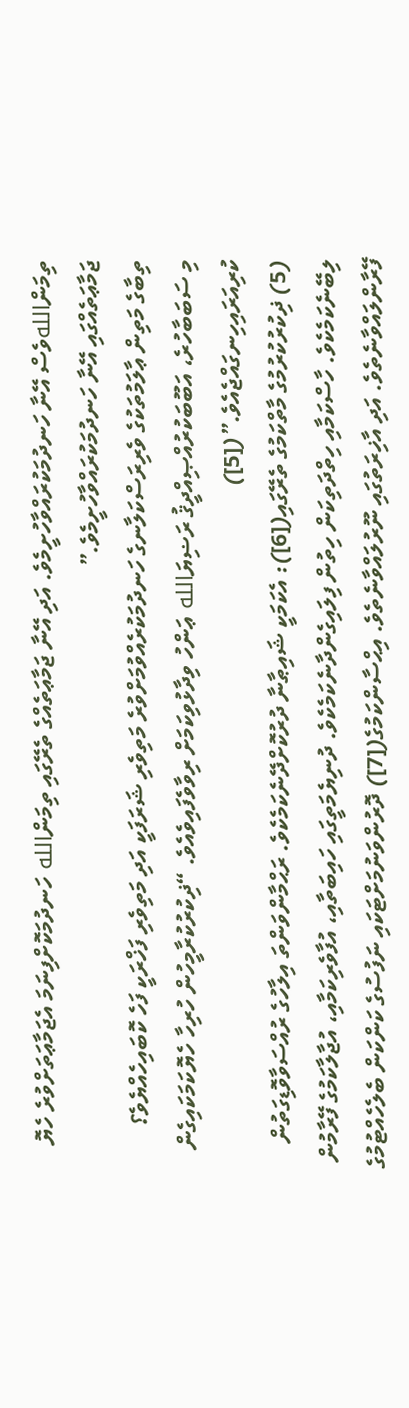ތިމަންاللهވެސް އޭނާ ހަނދުމަކުރައްވާހުށީމެވެ. އަދި އޭނާ ޖަމާޢަތެއްގެ ތެރޭގައި ތިމަންالله ހަނދުމަކޮށްފިނަމަ އެޖަމާޢަތަށްވުރެ ހެޔޮ ޖަމާޢަތެއްގައި އޭނާ ހަނދުމަކުރައްވާހުށީމެވެ.”
ތިބާގެ މަތިން ޢާލަމުތަކުގެ ވެރިރަސްކަލާނގެ ހަނދުމަކުރެއްވުމަށްވުރެ މަތިވެރި ޝަރަފަކީ އަދި މަތިވެރި ފަޚްރަކީ ފަހެ ކޮބައިހެއްޔެވެ؟
މި ސަބަބާހުރެ، އަބޫބަކުރުއްޞިއްދީޤު ރަޟިޔަالله ޢަންހު ވިދާޅުވިކަމަށް ރިވާވެފައިވެއެވެ. “ޛިކުރުކުރާމީހުން ހުރިހާ ހެޔޮކަމަކައިގެން ކުރިއަރައިހިނގައްޖެއެވެ.”([5])
(5) ޛިކުރުކުރުމުގެ މާތްކަމުގެ ތެރޭގައި([6]): އެކަމަކީ ޝައިޠާނާ ދުރުކޮށްދޭނެކަމެކެވެ. ރަޙްމާންވަންތަ އިލާހުގެ ރުއްސަވާވޮޑިގަތުން ލިބޭނެކަމެކެވެ. ހާސްކަމާއި ހިތްދަތިކަން ހިތުން ފިލައިގެންދާނެކަމެކެވެ. ދުނިޔެމަތީގައި ހައިބަތާއި، އުފާވެރިކަމާއި، އުޖާލާކަމުގެ ފޭރާމުން ފޭރާންލައްވާނެތެވެ. އަދި އާޚިރަތުގައި ނޫރުލައްވާނެތެވެ. އިޙްސާންކަމުގެ([7]) ދޮރުންވަނުމަށްޓަކައި ނަފުސުގެ ކަންކަން ބެލެހެއްޓުމުގެ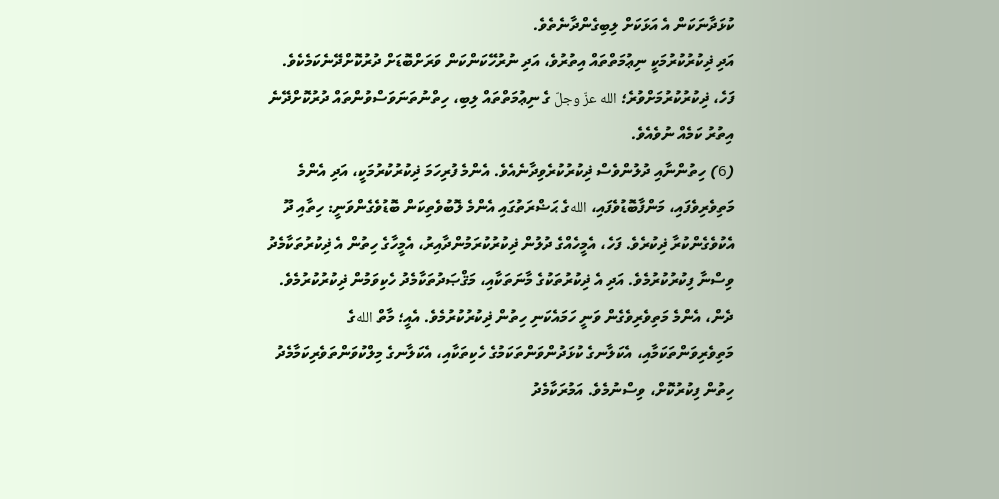ކުޅަދާނަކަން އެ އަޅަކަށް ލިބިގެންދާނެތެވެ.
އަދި ޛިކުރުކުރުމަކީ ނިޢުމަތްތައް އިތުރުވެ، އަދި ނުރުހޭކަންކަން ވަރަށްބޮޑަށް ދުރުކޮށްދޭނެކަމެކެވެ. ފަހެ، ޛިކުރުކުރުމަށްވުރެ؛ الله عزّ وجلّ ގެ ނިޢުމަތްތައް ލިބި، ހިތްނުތަނަވަސްވުންތައް ދުރުކޮށްދޭނެ އިތުރު ކަމެއް ނުވެއެވެ.
(6) ހިތުންނާއި ދުލުންވެސް ޛިކުރުކުރެވިދާނެއެވެ. އެންމެ ފުރިހަމަ ޛިކުރުކުރުމަކީ، އަދި އެންމެ މަތިވެރިވެފައި، މަންފާބޮޑުވެފައި، اللهގެ ޙަޟްރަތުގައި އެންމެ ލޮބުވެތިކަން ބޮޑުވެގެންވަނީ: ހިތާއި ދޫ އެކުވެގެންކުރާ ޛިކުރެވެ. ފަހެ، އެމީހެއްގެ ދުލުން ޛިކުރުކުރަމުންދާއިރު، އެމީހާގެ ހިތުން އެ ޛިކުރުތަކާމެދު ވިސްނާ ފިކުރުކުރުމެވެ. އަދި އެ ޛިކުރުތަކުގެ މާނަތަކާއި، މަޤްޞަދުތަކާމެދު ހެކިވަމުން ޛިކުރުކުރުމެވެ.
ދެން، އެންމެ މަތިވެރިވެގެން ވަނީ ހަމައެކަނި ހިތުން ޛިކުރުކުރުމެވެ. އެއީ؛ މާތް اللهގެ މަތިވެރިވަންތަކަމާއި، އެކަލާނގެ ކުޅަދުންވަންތަކަމުގެ ހެކިތަކާއި، އެކަލާނގެ މިލްކުވަންތަވެރިކަމާމެދު ހިތުން ފިކުރުކޮށް، ވިސްނުމެވެ. އަމުރަކާމެދު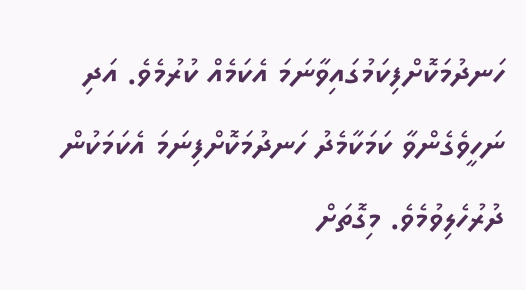ހަނދުމަކޮށްފިކަމުގައިވާނަމަ އެކަމެއް ކުރުމެވެ. އަދި ނަހީވެގެންވާ ކަމަކާމެދު ހަނދުމަކޮށްފިނަމަ އެކަމަކުން ދުރުހެލިވުމެވެ. މިގޮތަށް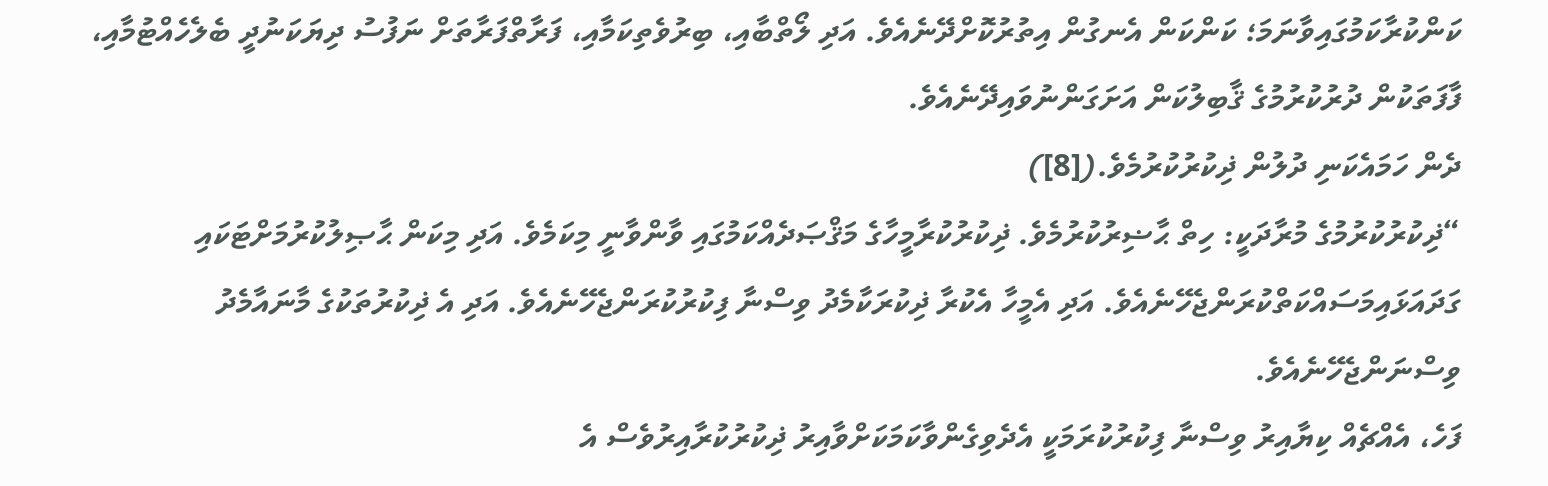ކަންކުރާކަމުގައިވާނަމަ؛ ކަންކަން އެނގުން އިތުރުކޮށްދޭނެއެވެ. އަދި ލޯތްބާއި، ބިރުވެތިކަމާއި، ފަރާތްފަރާތަށް ނަފުސު ދިޔަކަނުދީ ބެލެހެއްޓުމާއި، ފާފަތަކުން ދުރުކުރުމުގެ ޤާބިލުކަން އަށަގަންނުވައިދޭނެއެވެ.
ދެން ހަމައެކަނި ދުލުން ޛިކުރުކުރުމެވެ.([8])
“ޛިކުރުކުރުމުގެ މުރާދަކީ: ހިތް ޙާޟިރުކުރުމެވެ. ޛިކުރުކުރާމީހާގެ މަޤްޞަދެއްކަމުގައި ވާންވާނީ މިކަމެވެ. އަދި މިކަން ޙާޞިލުކުރުމަށްޓަކައި ގަދައަޅައިމަސައްކަތްކުރަންޖެހޭނެއެވެ. އަދި އެމީހާ އެކުރާ ޛިކުރަކާމެދު ވިސްނާ ފިކުރުކުރަންޖެހޭނެއެވެ. އަދި އެ ޛިކުރުތަކުގެ މާނައާމެދު ވިސްނަންޖެހޭނެއެވެ.
ފަހެ، އެއްޗެއް ކިޔާއިރު ވިސްނާ ފިކުރުކުރަމަކީ އެދެވިގެންވާކަމަކަށްވާއިރު ޛިކުރުކުރާއިރުވެސް އެ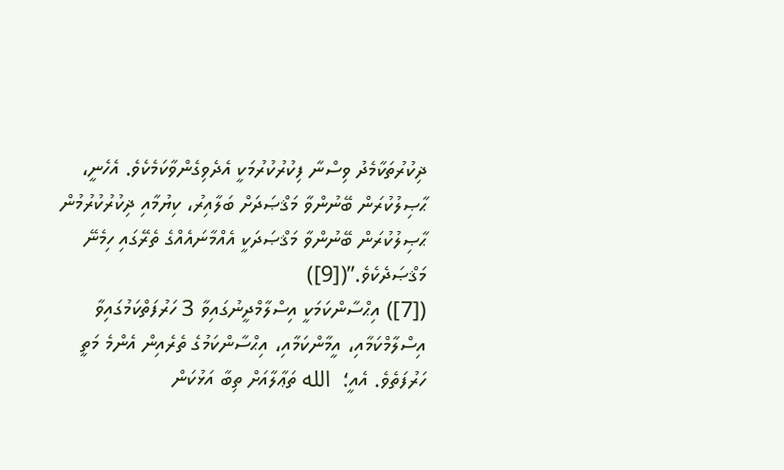ޛިކުރުތަކާމެދު ވިސްނާ ފިކުރުކުރުމަކީ އެދެވިގެންވާކަމެކެވެ. އެހެނީ، ޙާޞިލުކުރަން ބޭނުންވާ މަޤްޞަދަށް ބަލާއިރު، ކިޔުމާއި ޛިކުރުކުރުމުން ޙާޞިލުކުރަން ބޭނުންވާ މަޤްޞަދަކީ އެއްމާނައެއްގެ ތެރޭގައި ހިމެނޭ މަޤްޞަދެކެވެ.”([9])
([7]) އިޙްސާންކަމަކީ އިސްލާމްދީނުގައިވާ 3 ހަރުފަތްކަމުގައިވާ އިސްލާމްކަމާއި، އީމާންކަމާއި، އިޙްސާންކަމުގެ ތެރެއިން އެންމެ މަތީ ހަރުފަތެވެ. އެއީ؛  الله ތަޢާލާއަށް ތިބާ އަޅުކަން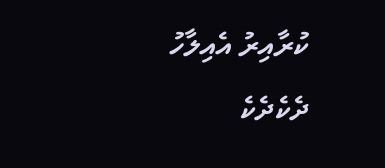ކުރާއިރު އެއިލާހު ދެކެދެކެ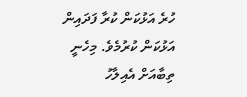ހުރެ އަޅުކަން ކުރާ ފަދައިން އަޅުކަން ކުރުމެވެ. މިހެނީ ތިބާއަށް އެއިލާހު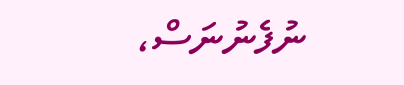ނުފެނުނަސް،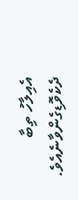އެއިލާހު ތިބާ ދެކެވޮޑިގެންވާނެއެވެ.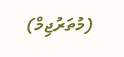(މުތަރުޖިމް)